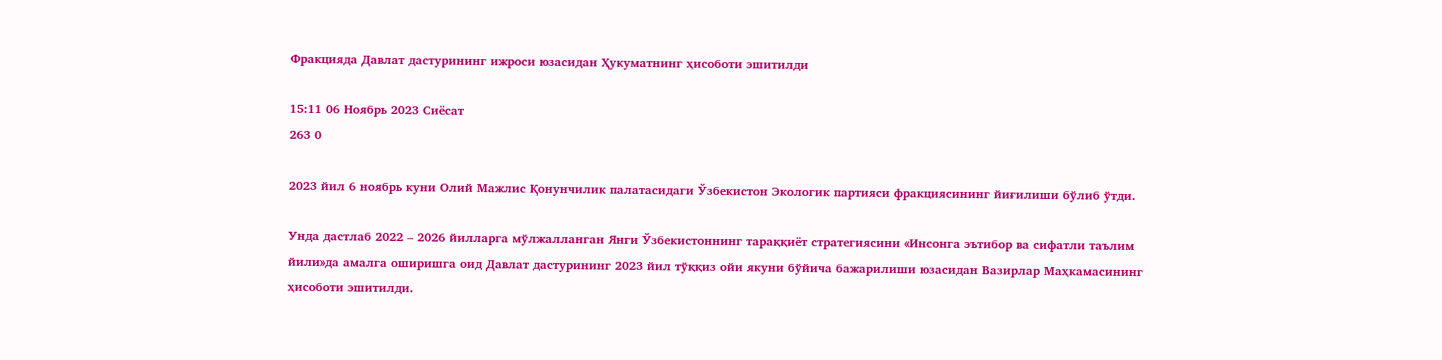Фракцияда Давлат дастурининг ижроси юзасидан Ҳукуматнинг ҳисоботи эшитилди

15:11 06 Ноябрь 2023 Сиёсат
263 0

2023 йил 6 ноябрь куни Олий Мажлис Қонунчилик палатасидаги Ўзбекистон Экологик партияси фракциясининг йиғилиши бўлиб ўтди.

Унда дастлаб 2022 – 2026 йилларга мўлжалланган Янги Ўзбекистоннинг тараққиёт стратегиясини «Инсонга эътибор ва сифатли таълим йили»да амалга оширишга оид Давлат дастурининг 2023 йил тўққиз ойи якуни бўйича бажарилиши юзасидан Вазирлар Маҳкамасининг ҳисоботи эшитилди.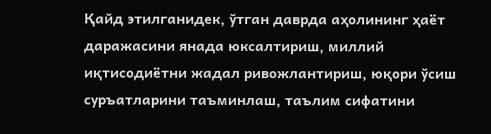Қайд этилганидек, ўтган даврда аҳолининг ҳаёт даражасини янада юксалтириш, миллий иқтисодиётни жадал ривожлантириш, юқори ўсиш суръатларини таъминлаш, таълим сифатини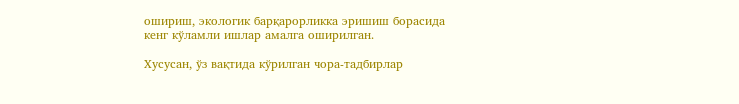ошириш, экологик барқарорликка эришиш борасида кенг кўламли ишлар амалга оширилган.

Хусусан, ўз вақтида кўрилган чора-тадбирлар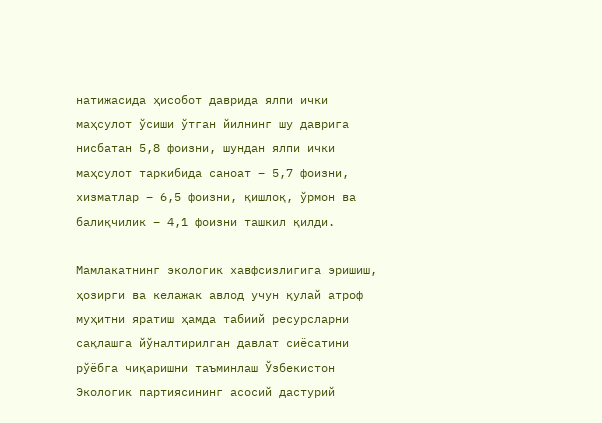натижасида ҳисобот даврида ялпи ички маҳсулот ўсиши ўтган йилнинг шу даврига нисбатан 5,8 фоизни, шундан ялпи ички маҳсулот таркибида саноат – 5,7 фоизни, хизматлар – 6,5 фоизни, қишлоқ, ўрмон ва балиқчилик – 4,1 фоизни ташкил қилди.

Мамлакатнинг экологик хавфсизлигига эришиш, ҳозирги ва келажак авлод учун қулай атроф муҳитни яратиш ҳамда табиий ресурсларни сақлашга йўналтирилган давлат сиёсатини рўёбга чиқаришни таъминлаш Ўзбекистон Экологик партиясининг асосий дастурий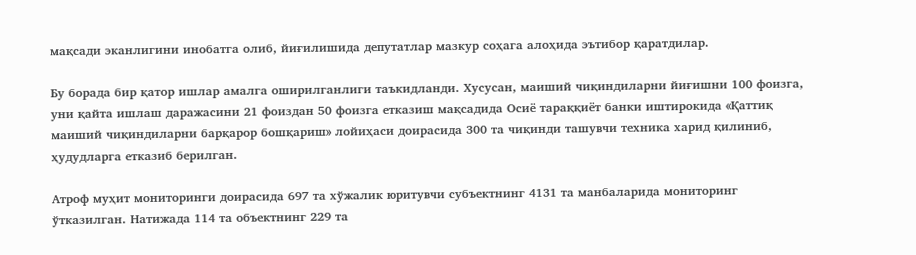мақсади эканлигини инобатга олиб, йиғилишида депутатлар мазкур соҳага алоҳида эътибор қаратдилар.

Бу борада бир қатор ишлар амалга оширилганлиги таъкидланди. Хусусан, маиший чиқиндиларни йиғишни 100 фоизга, уни қайта ишлаш даражасини 21 фоиздан 50 фоизга етказиш мақсадида Осиё тараққиёт банки иштирокида «Қаттиқ маиший чиқиндиларни барқарор бошқариш» лойиҳаси доирасида 300 та чиқинди ташувчи техника харид қилиниб, ҳудудларга етказиб берилган.

Атроф муҳит мониторинги доирасида 697 та хўжалик юритувчи субъектнинг 4131 та манбаларида мониторинг ўтказилган. Натижада 114 та объектнинг 229 та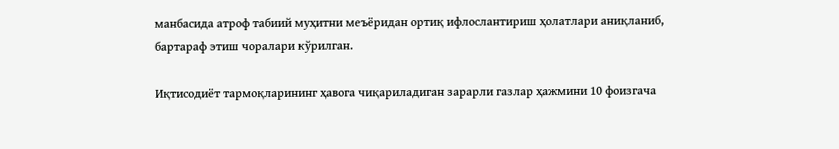манбасида атроф табиий муҳитни меъёридан ортиқ ифлослантириш ҳолатлари аниқланиб, бартараф этиш чоралари кўрилган.

Иқтисодиёт тармоқларининг ҳавога чиқариладиган зарарли газлар ҳажмини 10 фоизгача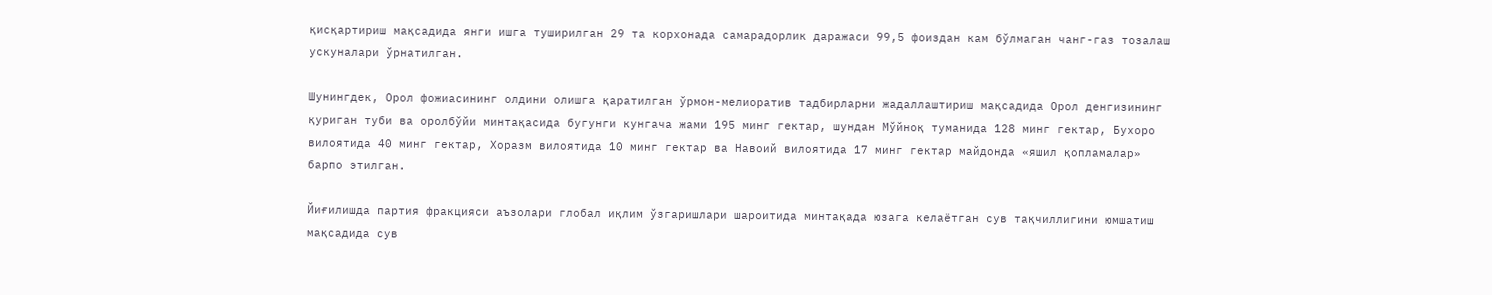қисқартириш мақсадида янги ишга туширилган 29 та корхонада самарадорлик даражаси 99,5 фоиздан кам бўлмаган чанг-газ тозалаш ускуналари ўрнатилган.

Шунингдек, Орол фожиасининг олдини олишга қаратилган ўрмон-мелиоратив тадбирларни жадаллаштириш мақсадида Орол денгизининг қуриган туби ва оролбўйи минтақасида бугунги кунгача жами 195 минг гектар, шундан Мўйноқ туманида 128 минг гектар, Бухоро вилоятида 40 минг гектар, Хоразм вилоятида 10 минг гектар ва Навоий вилоятида 17 минг гектар майдонда «яшил қопламалар» барпо этилган.

Йиғилишда партия фракцияси аъзолари глобал иқлим ўзгаришлари шароитида минтақада юзага келаётган сув тақчиллигини юмшатиш мақсадида сув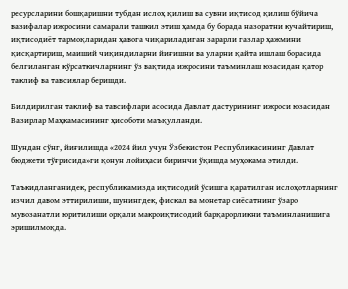ресурсларини бошқаришни тубдан ислоҳ қилиш ва сувни иқтисод қилиш бўйича вазифалар ижросини самарали ташкил этиш ҳамда бу борада назоратни кучайтириш, иқтисодиёт тармоқларидан ҳавога чиқариладиган зарарли газлар ҳажмини қисқартириш, маиший чиқиндиларни йиғишни ва уларни қайта ишлаш борасида белгиланган кўрсаткичларнинг ўз вақтида ижросини таъминлаш юзасидан қатор таклиф ва тавсиялар беришди.

Билдирилган таклиф ва тавсифлари асосида Давлат дастурининг ижроси юзасидан Вазирлар Маҳкамасининг ҳисоботи маъқулланди.

Шундан сўнг, йиғилишда «2024 йил учун Ўзбекистон Республикасининг Давлат бюджети тўғрисида»ги қонун лойиҳаси биринчи ўқишда муҳокама этилди.

Таъкидланганидек, республикамизда иқтисодий ўсишга қаратилган ислоҳотларнинг изчил давом эттирилиши, шунингдек, фискал ва монетар сиёсатнинг ўзаро мувозанатли юритилиши орқали макроиқтисодий барқарорликни таъминланишига эришилмоқда.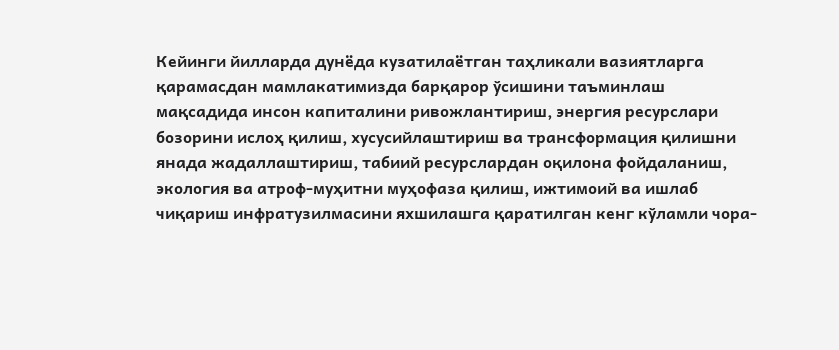Кейинги йилларда дунёда кузатилаётган таҳликали вазиятларга қарамасдан мамлакатимизда барқарор ўсишини таъминлаш мақсадида инсон капиталини ривожлантириш, энергия ресурслари бозорини ислоҳ қилиш, хусусийлаштириш ва трансформация қилишни янада жадаллаштириш, табиий ресурслардан оқилона фойдаланиш, экология ва атроф-муҳитни муҳофаза қилиш, ижтимоий ва ишлаб чиқариш инфратузилмасини яхшилашга қаратилган кенг кўламли чора-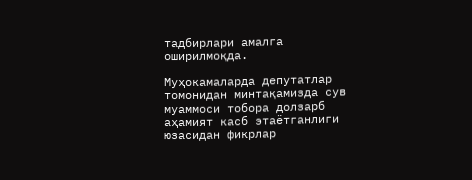тадбирлари амалга оширилмоқда.

Муҳокамаларда депутатлар томонидан минтақамизда сув муаммоси тобора долзарб аҳамият касб этаётганлиги юзасидан фикрлар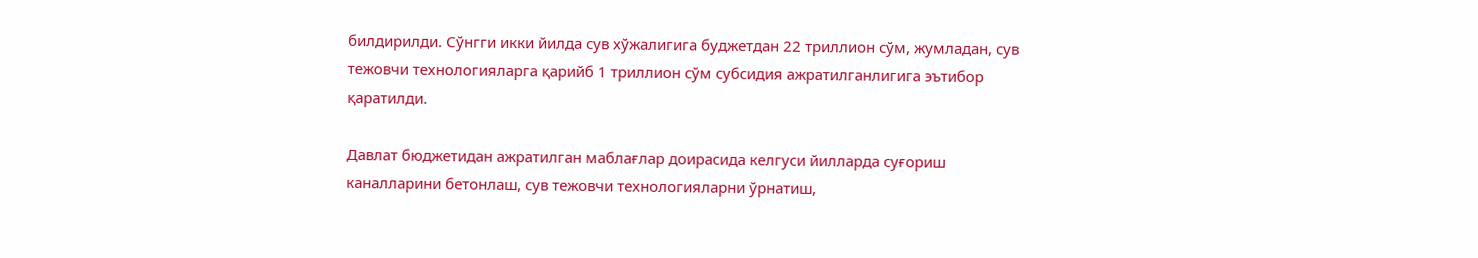билдирилди. Сўнгги икки йилда сув хўжалигига буджетдан 22 триллион сўм, жумладан, сув тежовчи технологияларга қарийб 1 триллион сўм субсидия ажратилганлигига эътибор қаратилди.

Давлат бюджетидан ажратилган маблағлар доирасида келгуси йилларда суғориш каналларини бетонлаш, сув тежовчи технологияларни ўрнатиш,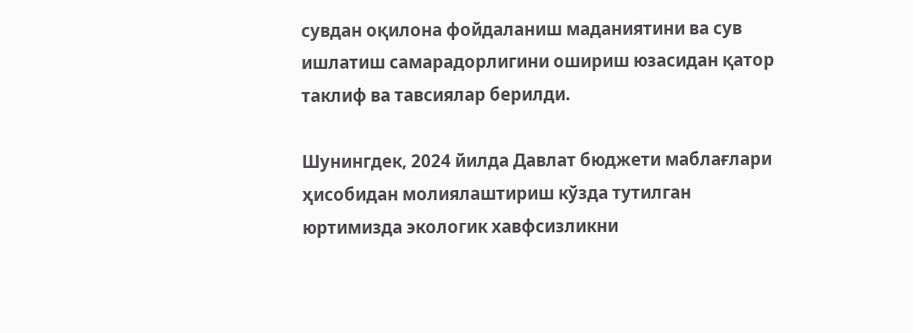сувдан оқилона фойдаланиш маданиятини ва сув ишлатиш самарадорлигини ошириш юзасидан қатор таклиф ва тавсиялар берилди.

Шунингдек, 2024 йилда Давлат бюджети маблағлари ҳисобидан молиялаштириш кўзда тутилган юртимизда экологик хавфсизликни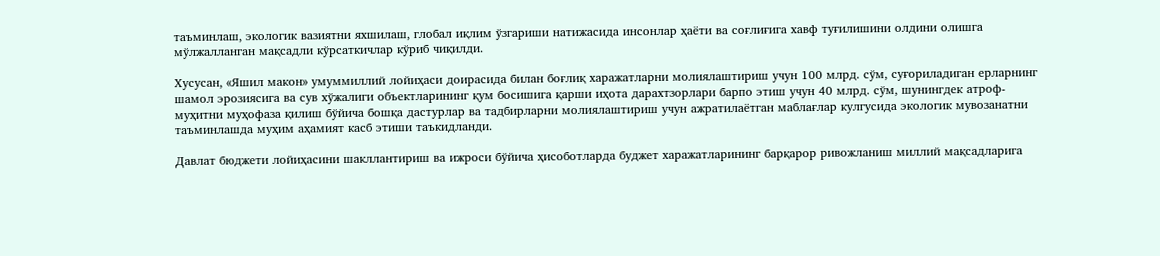таъминлаш, экологик вазиятни яхшилаш, глобал иқлим ўзгариши натижасида инсонлар ҳаёти ва соғлиғига хавф туғилишини олдини олишга мўлжалланган мақсадли кўрсаткичлар кўриб чиқилди.

Хусусан, «Яшил макон» умуммиллий лойиҳаси доирасида билан боғлиқ харажатларни молиялаштириш учун 100 млрд. сўм, суғориладиган ерларнинг шамол эрозиясига ва сув хўжалиги объектларининг қум босишига қарши иҳота дарахтзорлари барпо этиш учун 40 млрд. сўм, шунингдек атроф-муҳитни муҳофаза қилиш бўйича бошқа дастурлар ва тадбирларни молиялаштириш учун ажратилаётган маблағлар кулгусида экологик мувозанатни таъминлашда муҳим аҳамият касб этиши таъкидланди.

Давлат бюджети лойиҳасини шакллантириш ва ижроси бўйича ҳисоботларда буджет харажатларининг барқарор ривожланиш миллий мақсадларига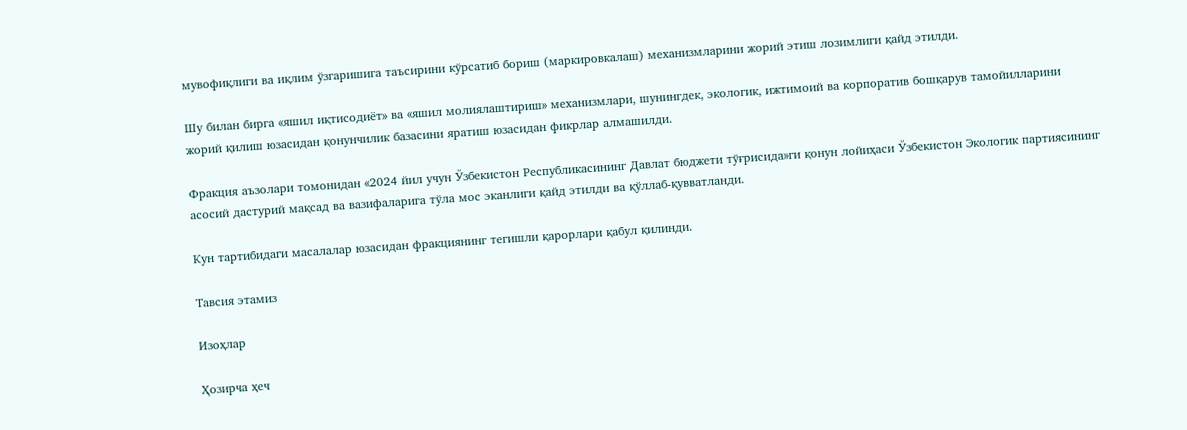мувофиқлиги ва иқлим ўзгаришига таъсирини кўрсатиб бориш (маркировкалаш) механизмларини жорий этиш лозимлиги қайд этилди.

Шу билан бирга «яшил иқтисодиёт» ва «яшил молиялаштириш» механизмлари, шунингдек, экологик, ижтимоий ва корпоратив бошқарув тамойилларини жорий қилиш юзасидан қонунчилик базасини яратиш юзасидан фикрлар алмашилди.

Фракция аъзолари томонидан «2024 йил учун Ўзбекистон Республикасининг Давлат бюджети тўғрисида»ги қонун лойиҳаси Ўзбекистон Экологик партиясининг асосий дастурий мақсад ва вазифаларига тўла мос эканлиги қайд этилди ва қўллаб-қувватланди.

Кун тартибидаги масалалар юзасидан фракциянинг тегишли қарорлари қабул қилинди.

Тавсия этамиз

Изоҳлар

Ҳозирча ҳеч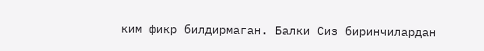ким фикр билдирмаган. Балки Сиз биринчилардан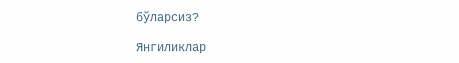бўларсиз?

Янгиликлар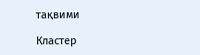тақвими

Кластер